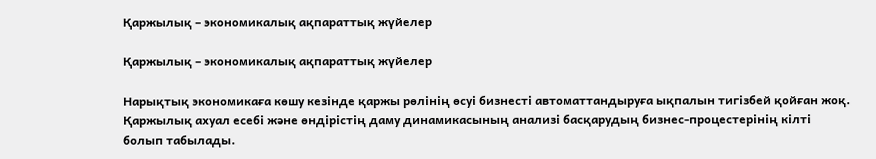Қаржылық – экономикалық ақпараттық жүйелер

Қаржылық – экономикалық ақпараттық жүйелер

Нарықтық экономикаға көшу кезінде қаржы рөлінің өсуі бизнесті автоматтандыруға ықпалын тигізбей қойған жоқ. Қаржылық ахуал есебі және өндірістің даму динамикасының анализі басқарудың бизнес-процестерінің кілті болып табылады.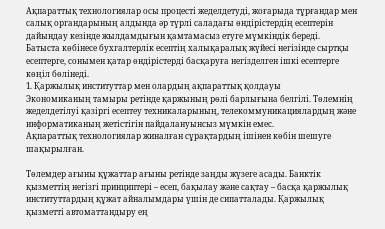Ақпараттық технологиялар осы процесті жеделдетуді, жоғарыда тұрғандар мен салық органдарының алдында әр түрлі саладағы өндірістердің есептерін дайындау кезінде жылдамдығын қамтамасыз етуге мүмкіндік береді.
Батыста көбінесе бухгалтерлік есептің халықаралық жүйесі негізінде сыртқы есептерге, сонымен қатар өндірістерді басқаруға негізделген ішкі есептерге көңіл бөлінеді.
1. Қаржылық институттар мен олардың ақпараттық қолдауы
Экономиканың тамыры ретінде қаржының рөлі барлығына белгілі. Төлемнің жеделдетілуі қазіргі есептеу техникаларының, телекоммуникациялардың және информатиканың жетістігін пайдалануынсыз мүмкін емес.
Ақпараттық технологиялар жиналған сұрақтардың ішінен көбін шешуге шақырылған.

Төлемдер ағыны құжаттар ағыны ретінде заңды жүзеге асады. Банктік қызметтің негізгі принциптері – есеп, бақылау және сақтау – басқа қаржылық институттардың құжат айналымдары үшін де сипатталады. Қаржылық қызметті автоматтандыру ең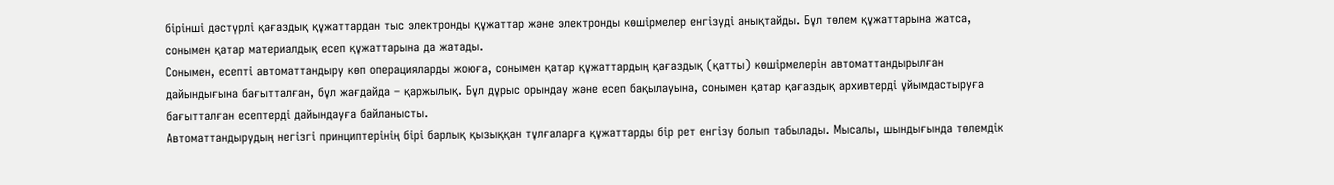бірінші дәстүрлі қағаздық құжаттардан тыс электронды құжаттар және электронды көшірмелер енгізуді анықтайды. Бұл төлем құжаттарына жатса, сонымен қатар материалдық есеп құжаттарына да жатады.
Сонымен, есепті автоматтандыру көп операцияларды жоюға, сонымен қатар құжаттардың қағаздық (қатты) көшірмелерін автоматтандырылған дайындығына бағытталған, бұл жағдайда – қаржылық. Бұл дұрыс орындау және есеп бақылауына, сонымен қатар қағаздық архивтерді ұйымдастыруға бағытталған есептерді дайындауға байланысты.
Автоматтандырудың негізгі принциптерінің бірі барлық қызыққан тұлғаларға құжаттарды бір рет енгізу болып табылады. Мысалы, шындығында төлемдік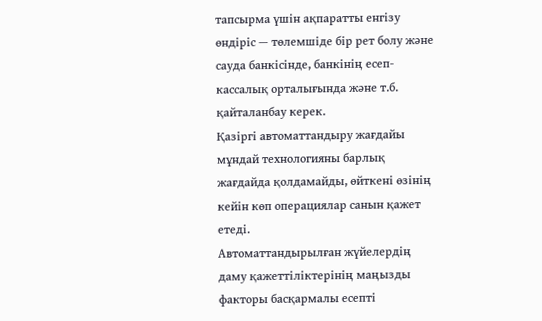тапсырма үшін ақпаратты енгізу өндіріс — төлемшіде бір рет болу және сауда банкісінде, банкінің есеп-кассалық орталығында және т.б. қайталанбау керек.
Қазіргі автоматтандыру жағдайы мұндай технологияны барлық жағдайда қолдамайды, өйткені өзінің кейін көп операциялар санын қажет етеді.
Автоматтандырылған жүйелердің даму қажеттіліктерінің маңызды факторы басқармалы есепті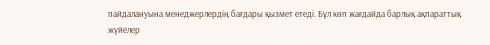пайдалануына менеджерлердің бағдары қызмет етеді. Бұл көп жағдайда барлық ақпараттық жүйелер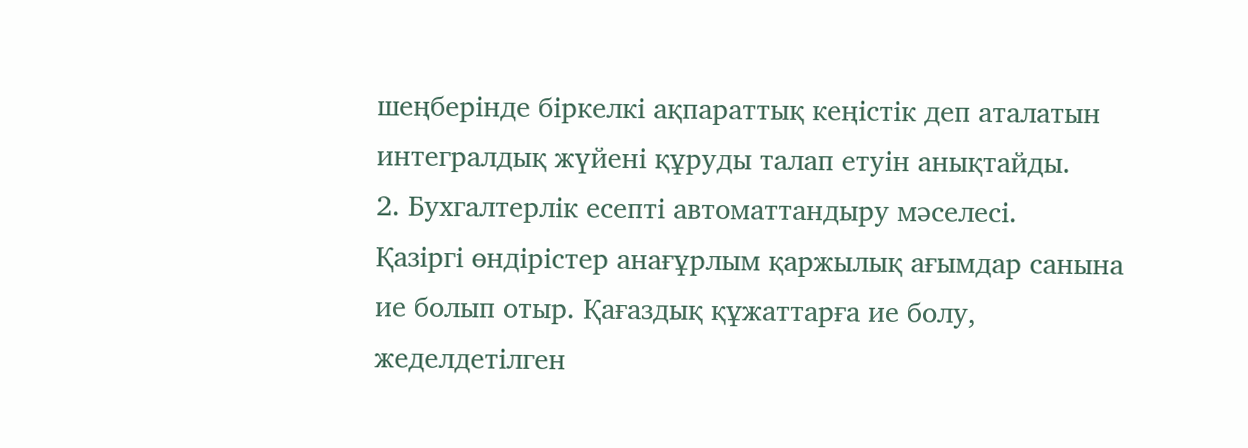шеңберінде біркелкі ақпараттық кеңістік деп аталатын интегралдық жүйені құруды талап етуін анықтайды.
2. Бухгалтерлік есепті автоматтандыру мәселесі.
Қазіргі өндірістер анағұрлым қаржылық ағымдар санына ие болып отыр. Қағаздық құжаттарға ие болу, жеделдетілген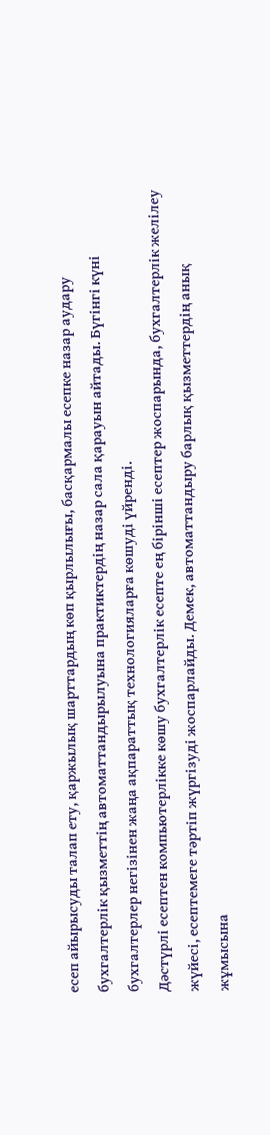есеп айырысуды талап ету, қаржылық шарттардың көп қырлылығы, басқармалы есепке назар аудару бухгалтерлік қызметтің автоматтандырылуына практиктердің назар сала қарауын айтады. Бүгінгі күні бухгалтерлер негізінен жаңа ақпараттық технологияларға көшуді үйренді.
Дәстүрлі есептен компьютерлікке көшу бухгалтерлік есепте ең бірінші есептер жоспарында, бухгалтерлік желілеу жүйесі, есептемеге тәртіп жүргізуді жоспарлайды. Демек, автоматтандыру барлық қызметтердің анық жұмысына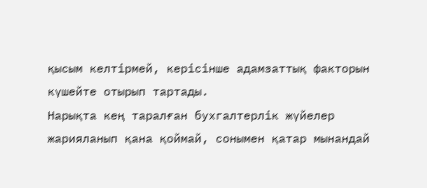қысым келтірмей, керісінше адамзаттық факторын күшейте отырып тартады.
Нарықта кең таралған бухгалтерлік жүйелер жарияланып қана қоймай, сонымен қатар мынандай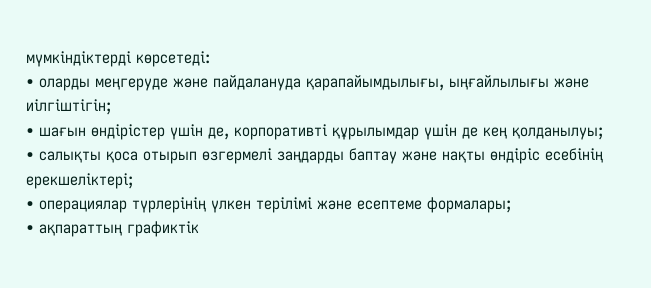мүмкіндіктерді көрсетеді:
• оларды меңгеруде және пайдалануда қарапайымдылығы, ыңғайлылығы және иілгіштігін;
• шағын өндірістер үшін де, корпоративті құрылымдар үшін де кең қолданылуы;
• салықты қоса отырып өзгермелі заңдарды баптау және нақты өндіріс есебінің ерекшеліктері;
• операциялар түрлерінің үлкен терілімі және есептеме формалары;
• ақпараттың графиктік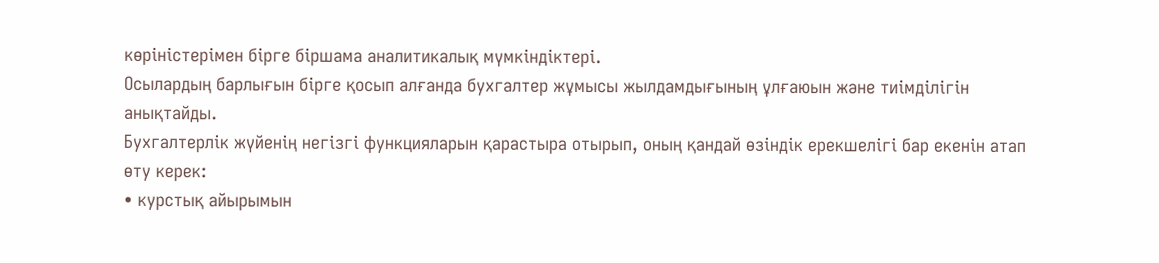көріністерімен бірге біршама аналитикалық мүмкіндіктері.
Осылардың барлығын бірге қосып алғанда бухгалтер жұмысы жылдамдығының ұлғаюын және тиімділігін анықтайды.
Бухгалтерлік жүйенің негізгі функцияларын қарастыра отырып, оның қандай өзіндік ерекшелігі бар екенін атап өту керек:
• курстық айырымын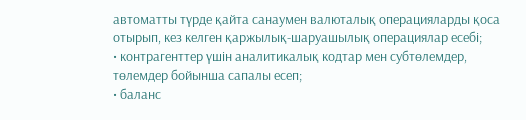автоматты түрде қайта санаумен валюталық операцияларды қоса отырып, кез келген қаржылық-шаруашылық операциялар есебі;
• контрагенттер үшін аналитикалық кодтар мен субтөлемдер, төлемдер бойынша сапалы есеп;
• баланс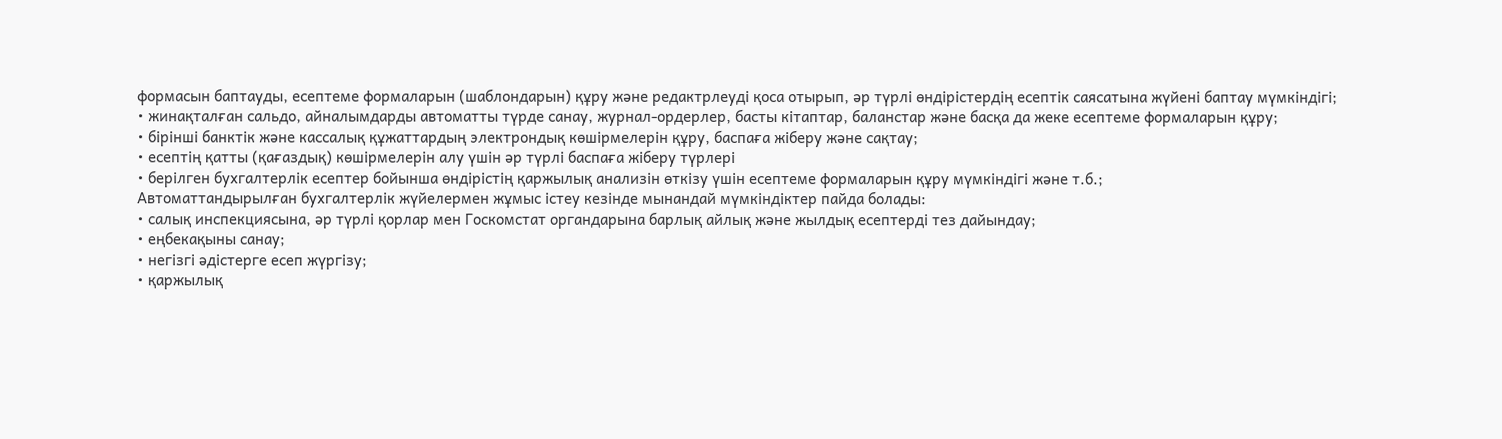формасын баптауды, есептеме формаларын (шаблондарын) құру және редактрлеуді қоса отырып, әр түрлі өндірістердің есептік саясатына жүйені баптау мүмкіндігі;
• жинақталған сальдо, айналымдарды автоматты түрде санау, журнал-ордерлер, басты кітаптар, баланстар және басқа да жеке есептеме формаларын құру;
• бірінші банктік және кассалық құжаттардың электрондық көшірмелерін құру, баспаға жіберу және сақтау;
• есептің қатты (қағаздық) көшірмелерін алу үшін әр түрлі баспаға жіберу түрлері
• берілген бухгалтерлік есептер бойынша өндірістің қаржылық анализін өткізу үшін есептеме формаларын құру мүмкіндігі және т.б.;
Автоматтандырылған бухгалтерлік жүйелермен жұмыс істеу кезінде мынандай мүмкіндіктер пайда болады:
• салық инспекциясына, әр түрлі қорлар мен Госкомстат органдарына барлық айлық және жылдық есептерді тез дайындау;
• еңбекақыны санау;
• негізгі әдістерге есеп жүргізу;
• қаржылық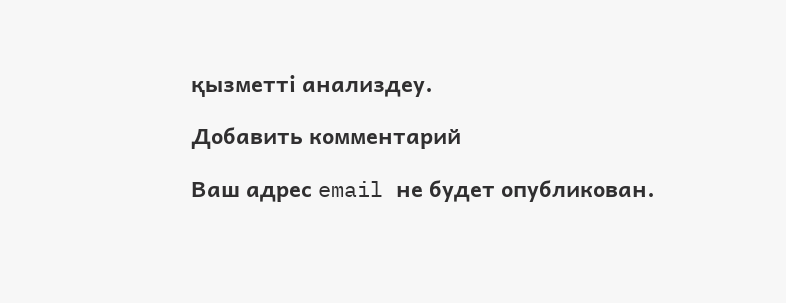қызметті анализдеу.

Добавить комментарий

Ваш адрес email не будет опубликован.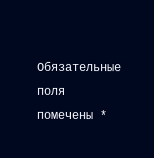Обязательные поля помечены *